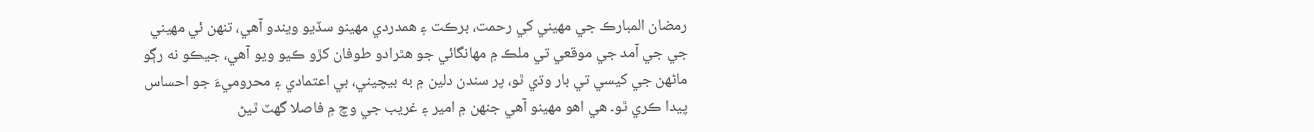رمضان المبارڪ جي مهيني کي رحمت، برڪت ۽ همدردي مهينو سڏيو ويندو آهي، تنهن ئي مهيني جي جي آمد جي موقعي تي ملڪ ۾ مهانگائي جو هٿرادو طوفان کڙو ڪيو ويو آهي، جيڪو نه رڳو ماڻهن جي کيسي تي بار وڌي ٿو، پر سندن دلين ۾ به بيچيني، بي اعتمادي ۽ محروميءَ جو احساس پيدا ڪري ٿو۔ هي اهو مهينو آهي جنهن ۾ امير ۽ غريب جي وچ ۾ فاصلا گهٽ ٿيڻ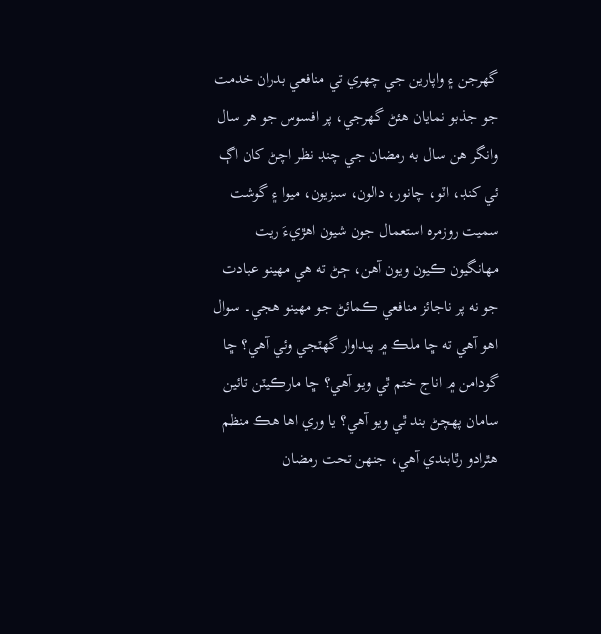گهرجن ۽ واپارين جي چهري تي منافعي بدران خدمت جو جذبو نمايان هئڻ گهرجي، پر افسوس جو هر سال وانگر هن سال به رمضان جي چنڊ نظر اچڻ کان اڳ ئي کنڊ، اٽو، چانور، دالون، سبزيون، ميوا ۽ گوشت سميت روزمره استعمال جون شيون اهڙيءَ ريت مهانگيون ڪيون ويون آهن، ڄڻ ته هي مهينو عبادت جو نه پر ناجائز منافعي ڪمائڻ جو مهينو هجي۔ سوال اهو آهي ته ڇا ملڪ ۾ پيداوار گهٽجي وئي آهي؟ ڇا گودامن ۾ اناج ختم ٿي ويو آهي؟ ڇا مارڪيٽن تائين سامان پهچڻ بند ٿي ويو آهي؟ يا وري اها هڪ منظم هٿرادو رٿابندي آهي، جنهن تحت رمضان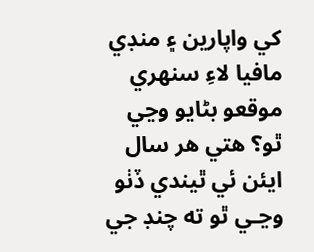کي واپارين ۽ منڊي مافيا لاءِ سنهري موقعو بڻايو وڃي ٿو؟ هتي هر سال ايئن ئي ٿيندي ڏٺو وڃـي ٿو ته چنڊ جي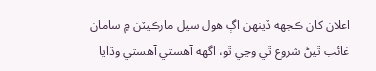اعلان کان ڪجهه ڏينهن اڳ هول سيل مارڪيٽن ۾ سامان غائب ٿيڻ شروع ٿي وڃي ٿو، اگهه آهستي آهستي وڌايا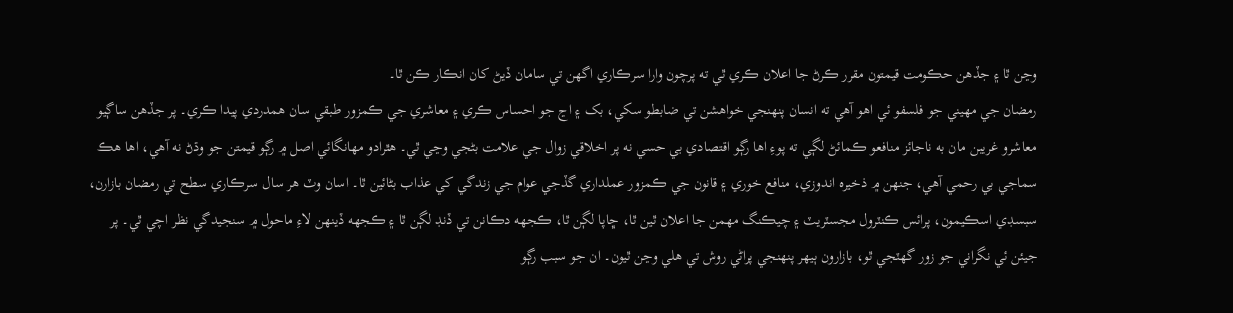وڃن ٿا ۽ جڏهن حڪومت قيمتون مقرر ڪرڻ جا اعلان ڪري ٿي ته پرچون وارا سرڪاري اگهن تي سامان ڏيڻ کان انڪار ڪن ٿا۔
رمضان جي مهيني جو فلسفو ئي اهو آهي ته انسان پنهنجي خواهشن تي ضابطو سکي، بک ۽ اڃ جو احساس ڪري ۽ معاشري جي ڪمزور طبقي سان همدردي پيدا ڪري۔ پر جڏهن ساڳيو معاشرو غريبن مان به ناجائز منافعو ڪمائڻ لڳي ته پوءِ اها رڳو اقتصادي بي حسي نه پر اخلاقي زوال جي علامت بڻجي وڃي ٿي۔ هٿرادو مهانگائي اصل ۾ رڳو قيمتن جو وڌڻ نه آهي، اها هڪ سماجي بي رحمي آهي، جنهن ۾ ذخيره اندوزي، منافع خوري ۽ قانون جي ڪمزور عملداري گڏجي عوام جي زندگي کي عذاب بڻائين ٿا۔ اسان وٽ هر سال سرڪاري سطح تي رمضان بازارن، سبسڊي اسڪيمون، پرائس ڪنٽرول مجسٽريٽ ۽ چيڪنگ مهمن جا اعلان ٿين ٿا، ڇاپا لڳن ٿا، ڪجهه دڪانن تي ڏنڊ لڳن ٿا ۽ ڪجهه ڏينهن لاءِ ماحول ۾ سنجيدگي نظر اچي ٿي۔ پر جيئن ئي نگراني جو زور گهٽجي ٿو، بازارون ٻيهر پنهنجي پراڻي روش تي هلي وڃن ٿيون۔ ان جو سبب رڳو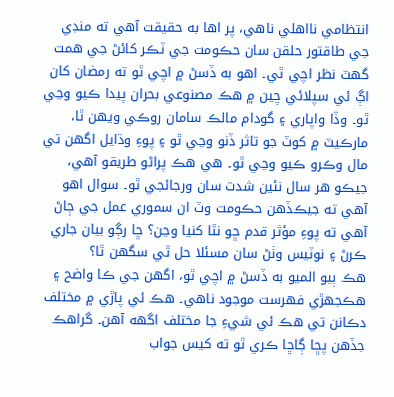انتظامي نااهلي ناهي، پر اها به حقيقت آهي ته منڊي جي طاقتور حلقن سان حڪومت جي ٽڪر کائڻ جي همت گهٽ نظر اچي ٿي۔ اهو به ڏسڻ ۾ اچي ٿو ته رمضان کان اڳ ئي سپلائي چين ۾ هڪ مصنوعي بحران پيدا ڪيو وڃي ٿو۔ وڏا واپاري ۽ گودام مالڪ سامان روڪي ويهن ٿا، مارڪيٽ ۾ کوٽ جو تاثر ڏنو وڃي ٿو ۽ پوءِ وڌايل اگهن تي مال وڪرو ڪيو وڃي ٿو۔ هي هڪ پراڻو طريقو آهي، جيڪو هر سال نئين شدت سان ورجائجي ٿو۔ سوال اهو آهي ته جيڪڏهن حڪومت وٽ ان سموري عمل جي ڄاڻ آهي ته پوءِ مؤثر قدم ڇو نٿا کنيا وڃن؟ ڇا رڳو بيان جاري ڪرڻ ۽ نوٽيس وٺڻ سان مسئلا حل ٿي سگهن ٿا؟
هڪ ٻيو الميو به ڏسڻ ۾ اچي ٿو، اگهن جي ڪا واضح ۽ هڪجهڙي فهرست موجود ناهي۔ هڪ ئي پاڙي ۾ مختلف دڪانن تي هڪ ئي شيءِ جا مختلف اگهه آهن۔ گراهڪ جڏهن پڇا ڳاڇا ڪري ٿو ته کيس جواب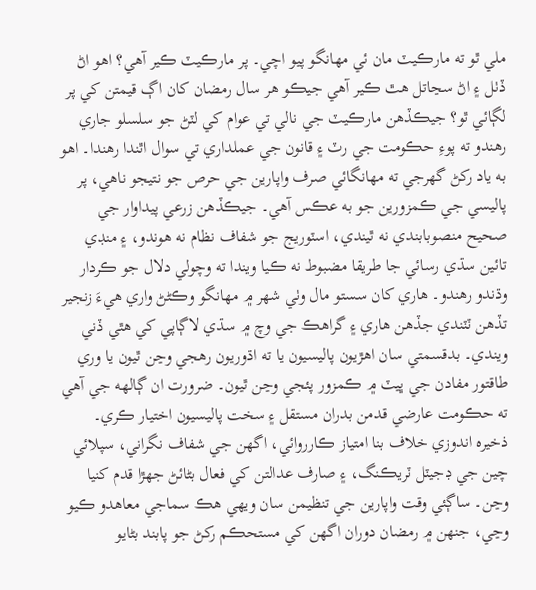ملي ٿو ته مارڪيٽ مان ئي مهانگو پيو اچي۔ پر مارڪيٽ ڪير آهي؟ اهو اڻ ڏٺل ۽ اڻ سڃاتل هٿ ڪير آهي جيڪو هر سال رمضان کان اڳ قيمتن کي پر لڳائي ٿو؟ جيڪڏهن مارڪيٽ جي نالي تي عوام کي لٽڻ جو سلسلو جاري رهندو ته پوءِ حڪومت جي رٽ ۽ قانون جي عملداري تي سوال اٿندا رهندا۔ اهو به ياد رکڻ گهرجي ته مهانگائي صرف واپارين جي حرص جو نتيجو ناهي، پر پاليسي جي ڪمزورين جو به عڪس آهي۔ جيڪڏهن زرعي پيداوار جي صحيح منصوبابندي نه ٿيندي، اسٽوريج جو شفاف نظام نه هوندو، ۽ منڊي تائين سڌي رسائي جا طريقا مضبوط نه ڪيا ويندا ته وچولي دلال جو ڪردار وڌندو رهندو۔ هاري کان سستو مال وٺي شهر ۾ مهانگو وڪڻڻ واري هيءَ زنجير تڏهن ٽٽندي جڏهن هاري ۽ گراهڪ جي وچ ۾ سڌي لاڳاپي کي هٿي ڏني ويندي۔ بدقسمتي سان اهڙيون پاليسيون يا ته اڌوريون رهجي وڃن ٿيون يا وري طاقتور مفادن جي ڀيٽ ۾ ڪمزور پئجي وڃن ٿيون۔ ضرورت ان ڳالهه جي آهي ته حڪومت عارضي قدمن بدران مستقل ۽ سخت پاليسيون اختيار ڪري۔ ذخيره اندوزي خلاف بنا امتياز ڪارروائي، اگهن جي شفاف نگراني، سپلائي چين جي ڊجيٽل ٽريڪنگ، ۽ صارف عدالتن کي فعال بڻائڻ جهڙا قدم کنيا وڃن۔ ساڳئي وقت واپارين جي تنظيمن سان ويهي هڪ سماجي معاهدو ڪيو وڃي، جنهن ۾ رمضان دوران اگهن کي مستحڪم رکڻ جو پابند بڻايو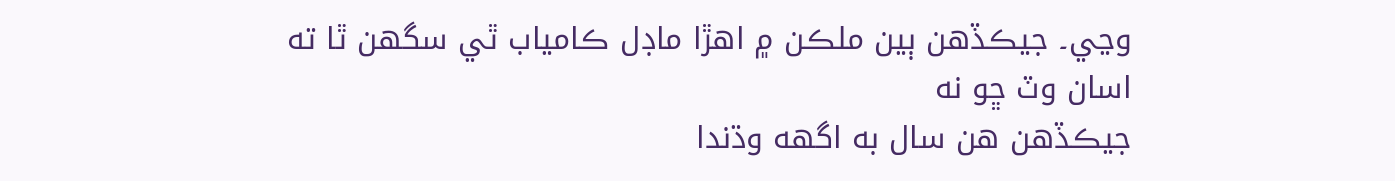وڃي۔ جيڪڏهن ٻين ملڪن ۾ اهڙا ماڊل ڪامياب ٿي سگهن ٿا ته اسان وٽ ڇو نه
جيڪڏهن هن سال به اگهه وڌندا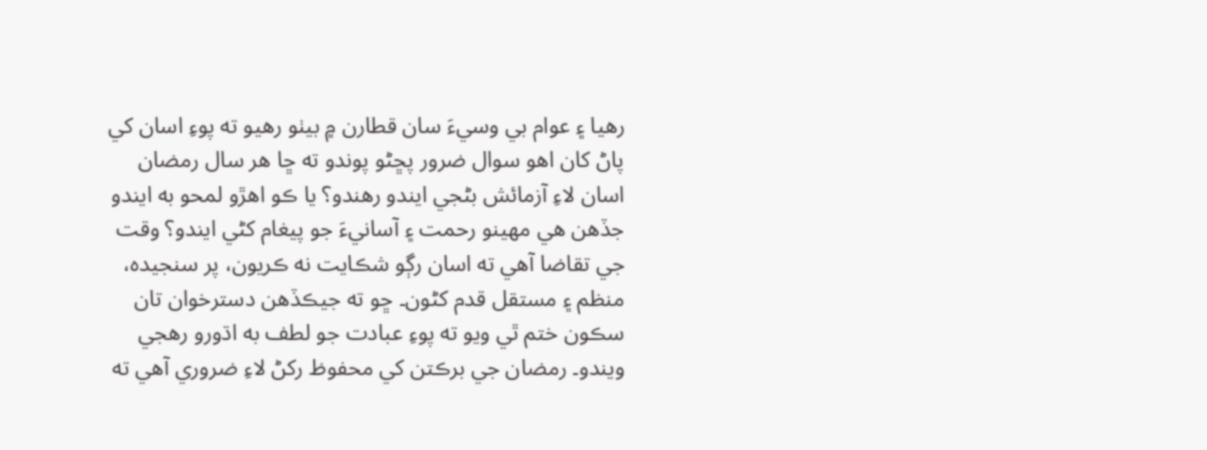رهيا ۽ عوام بي وسيءَ سان قطارن ۾ بيٺو رهيو ته پوءِ اسان کي پاڻ کان اهو سوال ضرور پڇڻو پوندو ته ڇا هر سال رمضان اسان لاءِ آزمائش بڻجي ايندو رهندو؟ يا ڪو اهڙو لمحو به ايندو جڏهن هي مهينو رحمت ۽ آسانيءَ جو پيغام کڻي ايندو؟ وقت جي تقاضا آهي ته اسان رڳو شڪايت نه ڪريون، پر سنجيده، منظم ۽ مستقل قدم کڻون۔ ڇو ته جيڪڏهن دسترخوان تان سڪون ختم ٿي ويو ته پوءِ عبادت جو لطف به اڌورو رهجي ويندو۔ رمضان جي برڪتن کي محفوظ رکڻ لاءِ ضروري آهي ته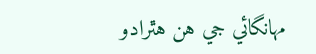مهانگائي جي هن هٿرادو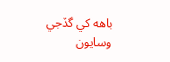باهه کي گڏجي وسايون